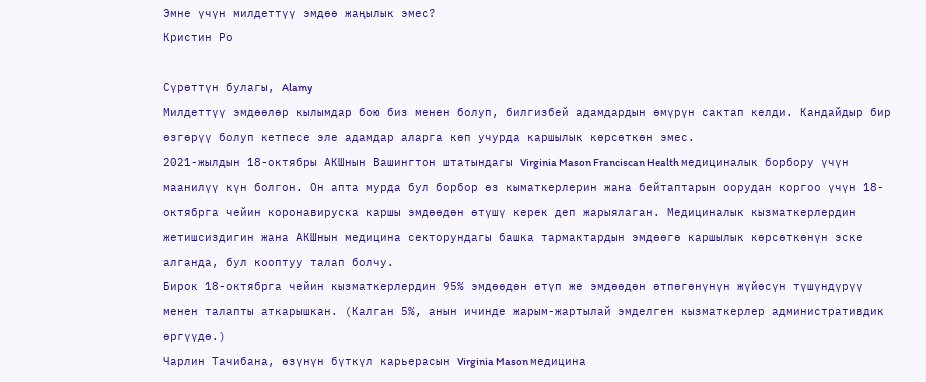Эмне үчүн милдеттүү эмдөө жаңылык эмес?
Кристин Ро

Сүрөттүн булагы, Alamy
Милдеттүү эмдөөлөр кылымдар бою биз менен болуп, билгизбей адамдардын өмүрүн сактап келди. Кандайдыр бир өзгөрүү болуп кетпесе эле адамдар аларга көп учурда каршылык көрсөткөн эмес.
2021-жылдын 18-октябры АКШнын Вашингтон штатындагы Virginia Mason Franciscan Health медициналык борбору үчүн маанилүү күн болгон. Он апта мурда бул борбор өз кыматкерлерин жана бейтаптарын оорудан коргоо үчүн 18-октябрга чейин коронавируска каршы эмдөөдөн өтүшү керек деп жарыялаган. Медициналык кызматкерлердин жетишсиздигин жана АКШнын медицина секторундагы башка тармактардын эмдөөгө каршылык көрсөткөнүн эске алганда, бул кооптуу талап болчу.
Бирок 18-октябрга чейин кызматкерлердин 95% эмдөөдөн өтүп же эмдөөдөн өтпөгөнүнүн жүйөсүн түшүндүрүү менен талапты аткарышкан. (Калган 5%, анын ичинде жарым-жартылай эмделген кызматкерлер административдик өргүүдө.)
Чарлин Тачибана, өзүнүн бүткүл карьерасын Virginia Mason медицина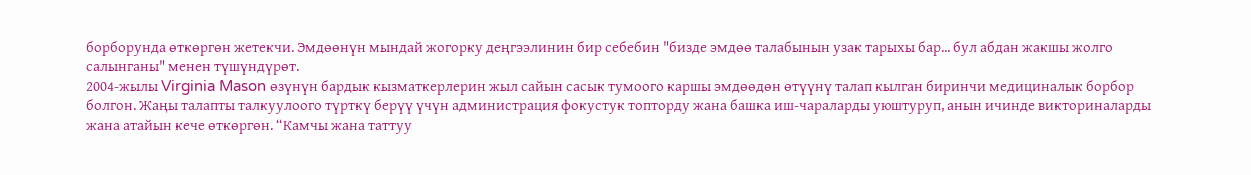борборунда өткөргөн жетекчи. Эмдөөнүн мындай жогорку деңгээлинин бир себебин "бизде эмдөө талабынын узак тарыхы бар... бул абдан жакшы жолго салынганы" менен түшүндүрөт.
2004-жылы Virginia Mason өзүнүн бардык кызматкерлерин жыл сайын сасык тумоого каршы эмдөөдөн өтүүнү талап кылган биринчи медициналык борбор болгон. Жаңы талапты талкуулоого түрткү берүү үчүн администрация фокустук топторду жана башка иш-чараларды уюштуруп, анын ичинде викториналарды жана атайын кече өткөргөн. “Камчы жана таттуу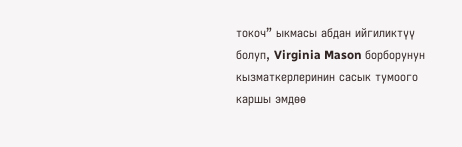токоч” ыкмасы абдан ийгиликтүү болуп, Virginia Mason борборунун кызматкерлеринин сасык тумоого каршы эмдөө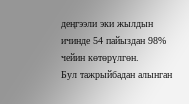деңгээли эки жылдын ичинде 54 пайыздан 98% чейин көтөрүлгөн.
Бул тажрыйбадан алынган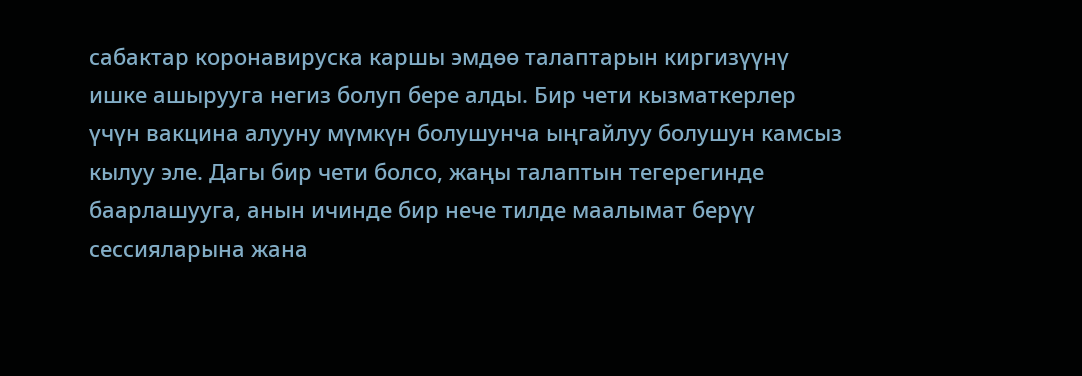сабактар коронавируска каршы эмдөө талаптарын киргизүүнү ишке ашырууга негиз болуп бере алды. Бир чети кызматкерлер үчүн вакцина алууну мүмкүн болушунча ыңгайлуу болушун камсыз кылуу эле. Дагы бир чети болсо, жаңы талаптын тегерегинде баарлашууга, анын ичинде бир нече тилде маалымат берүү сессияларына жана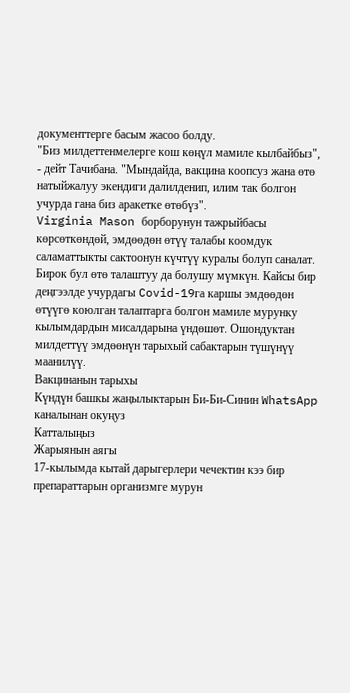документтерге басым жасоо болду.
"Биз милдеттенмелерге кош көңүл мамиле кылбайбыз", - дейт Тачибана. "Мындайда, вакцина коопсуз жана өтө натыйжалуу экендиги далилденип, илим так болгон учурда гана биз аракетке өтөбүз".
Virginia Mason борборунун тажрыйбасы көрсөткөндөй, эмдөөдөн өтүү талабы коомдук саламаттыкты сактоонун күчтүү куралы болуп саналат. Бирок бул өтө талаштуу да болушу мүмкүн. Кайсы бир деңгээлде учурдагы Covid-19га каршы эмдөөдөн өтүүгө коюлган талаптарга болгон мамиле мурунку кылымдардын мисалдарына үндөшөт. Ошондуктан милдеттүү эмдөөнүн тарыхый сабактарын түшүнүү маанилүү.
Вакцинанын тарыхы
Күндүн башкы жаңылыктарын Би-Би-Синин WhatsApp каналынан окуңуз
Катталыңыз
Жарыянын аягы
17-кылымда кытай дарыгерлери чечектин кээ бир препараттарын организмге мурун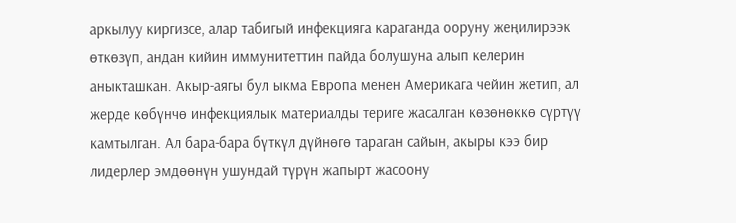аркылуу киргизсе, алар табигый инфекцияга караганда ооруну жеңилирээк өткөзүп, андан кийин иммунитеттин пайда болушуна алып келерин аныкташкан. Акыр-аягы бул ыкма Европа менен Америкага чейин жетип, ал жерде көбүнчө инфекциялык материалды териге жасалган көзөнөккө сүртүү камтылган. Ал бара-бара бүткүл дүйнөгө тараган сайын, акыры кээ бир лидерлер эмдөөнүн ушундай түрүн жапырт жасоону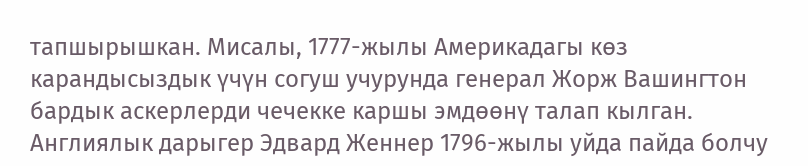тапшырышкан. Мисалы, 1777-жылы Америкадагы көз карандысыздык үчүн согуш учурунда генерал Жорж Вашингтон бардык аскерлерди чечекке каршы эмдөөнү талап кылган.
Англиялык дарыгер Эдвард Женнер 1796-жылы уйда пайда болчу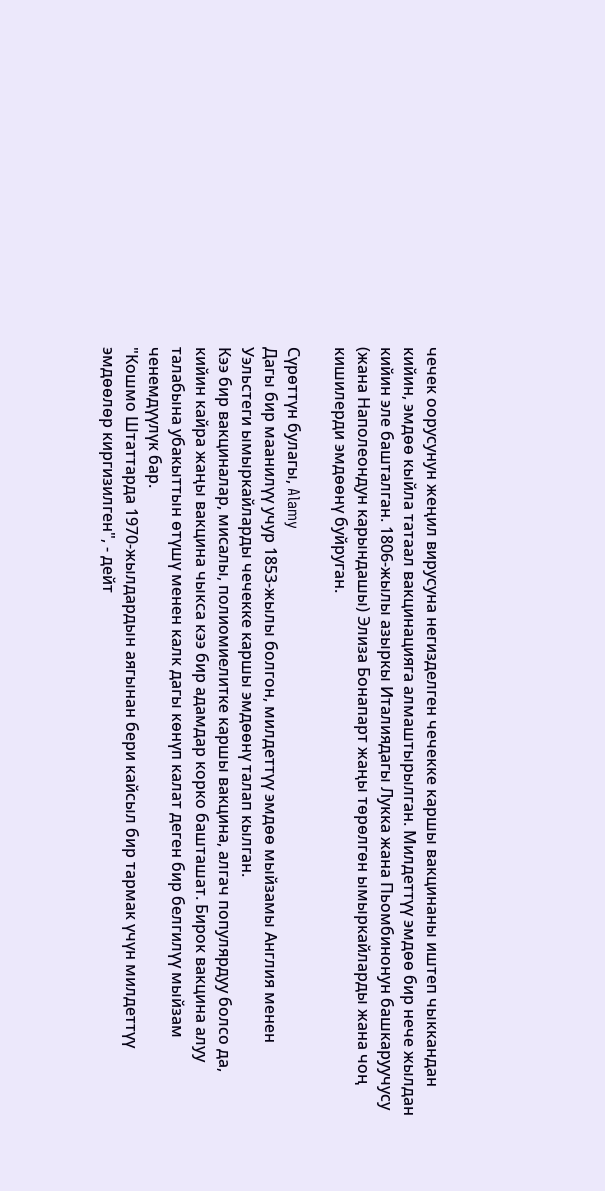чечек оорусунун жеңил вирусуна негизделген чечекке каршы вакцинаны иштеп чыккандан кийин, эмдөө кыйла татаал вакцинацияга алмаштырылган. Милдеттүү эмдөө бир нече жылдан кийин эле башталган. 1806-жылы азыркы Италиядагы Лукка жана Пьомбинонун башкаруучусу (жана Наполеондун карындашы) Элиза Бонапарт жаңы төрөлгөн ымыркайларды жана чоң кишилерди эмдөөнү буйруган.

Сүрөттүн булагы, Alamy
Дагы бир маанилүү учур 1853-жылы болгон, милдеттүү эмдөө мыйзамы Англия менен Уэльстеги ымыркайларды чечекке каршы эмдөөнү талап кылган.
Кээ бир вакциналар, мисалы, полиомиелитке каршы вакцина, алгач популярдуу болсо да, кийин кайра жаңы вакцина чыкса кээ бир адамдар корко башташат. Бирок вакцина алуу талабына убакыттын өтүшү менен калк дагы көнүп калат деген бир белгилүү мыйзам ченемдүүлүк бар.
"Кошмо Штаттарда 1970-жылдардын аягынан бери кайсыл бир тармак үчүн милдеттүү эмдөөлөр киргизилген", - дейт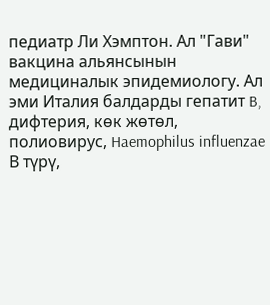педиатр Ли Хэмптон. Ал "Гави" вакцина альянсынын медициналык эпидемиологу. Ал эми Италия балдарды гепатит B, дифтерия, көк жөтөл, полиовирус, Haemophilus influenzae В түрү,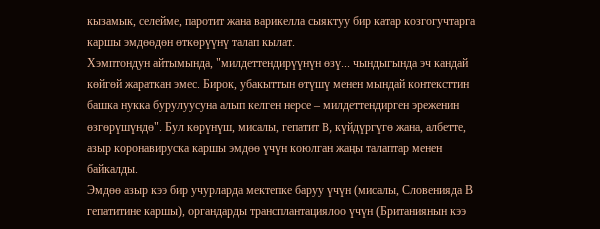кызамык, селейме, паротит жана варикелла сыяктуу бир катар козгогучтарга каршы эмдөөдөн өткөрүүнү талап кылат.
Хэмптондун айтымында, "милдеттендирүүнүн өзү... чындыгында эч кандай көйгөй жараткан эмес. Бирок, убакыттын өтүшү менен мындай контексттин башка нукка бурулуусуна алып келген нерсе – милдеттендирген эреженин өзгөрүшүндө". Бул көрүнүш, мисалы, гепатит B, күйдүргүгө жана, албетте, азыр коронавируска каршы эмдөө үчүн коюлган жаңы талаптар менен байкалды.
Эмдөө азыр кээ бир учурларда мектепке баруу үчүн (мисалы, Словенияда В гепатитине каршы), органдарды трансплантациялоо үчүн (Британиянын кээ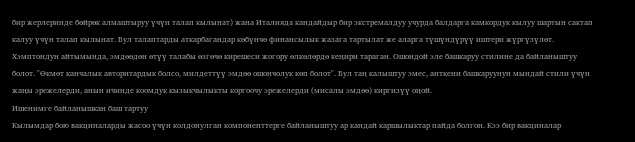бир жерлеринде бөйрөк алмаштыруу үчүн талап кылынат) жана Италияда кандайдыр бир экстремалдуу учурда балдарга камкордук кылуу шартын сактап калуу үчүн талап кылынат. Бул талаптарды аткарбагандар көбүнчө финансылык жазага тартылат же аларга түшүндүрүү иштери жүргүзүлөт.
Хэмптондун айтымында, эмдөөдөн өтүү талабы өзгөчө кирешеси жогору өлкөлөрдө кеңири тараган. Ошондой эле башкаруу стилине да байланыштуу болот. "Өкмөт канчалык авторитардык болсо, милдеттүү эмдөө ошончолук көп болот". Бул таң калыштуу эмес, анткени башкаруунун мындай стили үчүн жаңы эрежелерди, анын ичинде коомдук кызыкчылыкты коргоочу эрежелерди (мисалы эмдөө) киргизүү оңой.
Ишенимге байланышкан баш тартуу
Кылымдар бою вакциналарды жасоо үчүн колдонулган компоненттерге байланыштуу ар кандай каршылыктар пайда болгон. Кээ бир вакциналар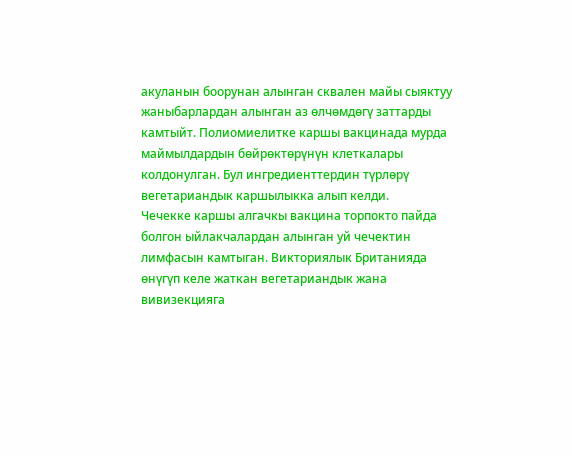акуланын боорунан алынган сквален майы сыяктуу жаныбарлардан алынган аз өлчөмдөгү заттарды камтыйт. Полиомиелитке каршы вакцинада мурда маймылдардын бөйрөктөрүнүн клеткалары колдонулган. Бул ингредиенттердин түрлөрү вегетариандык каршылыкка алып келди.
Чечекке каршы алгачкы вакцина торпокто пайда болгон ыйлакчалардан алынган уй чечектин лимфасын камтыган. Викториялык Британияда өнүгүп келе жаткан вегетариандык жана вивизекцияга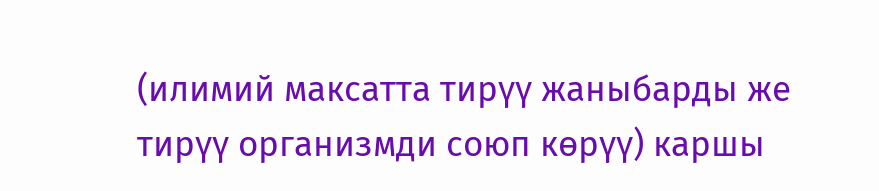(илимий максатта тирүү жаныбарды же тирүү организмди союп көрүү) каршы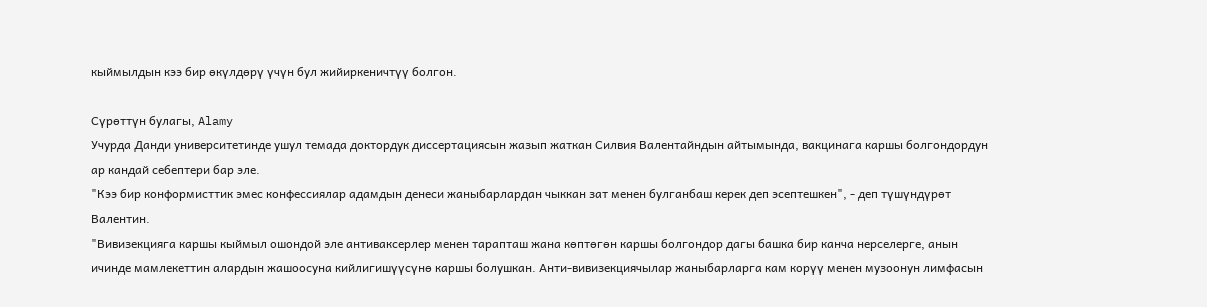кыймылдын кээ бир өкүлдөрү үчүн бул жийиркеничтүү болгон.

Сүрөттүн булагы, Alamy
Учурда Данди университетинде ушул темада доктордук диссертациясын жазып жаткан Силвия Валентайндын айтымында, вакцинага каршы болгондордун ар кандай себептери бар эле.
"Кээ бир конформисттик эмес конфессиялар адамдын денеси жаныбарлардан чыккан зат менен булганбаш керек деп эсептешкен", - деп түшүндүрөт Валентин.
"Вивизекцияга каршы кыймыл ошондой эле антиваксерлер менен тарапташ жана көптөгөн каршы болгондор дагы башка бир канча нерселерге, анын ичинде мамлекеттин алардын жашоосуна кийлигишүүсүнө каршы болушкан. Анти-вивизекциячылар жаныбарларга кам корүү менен музоонун лимфасын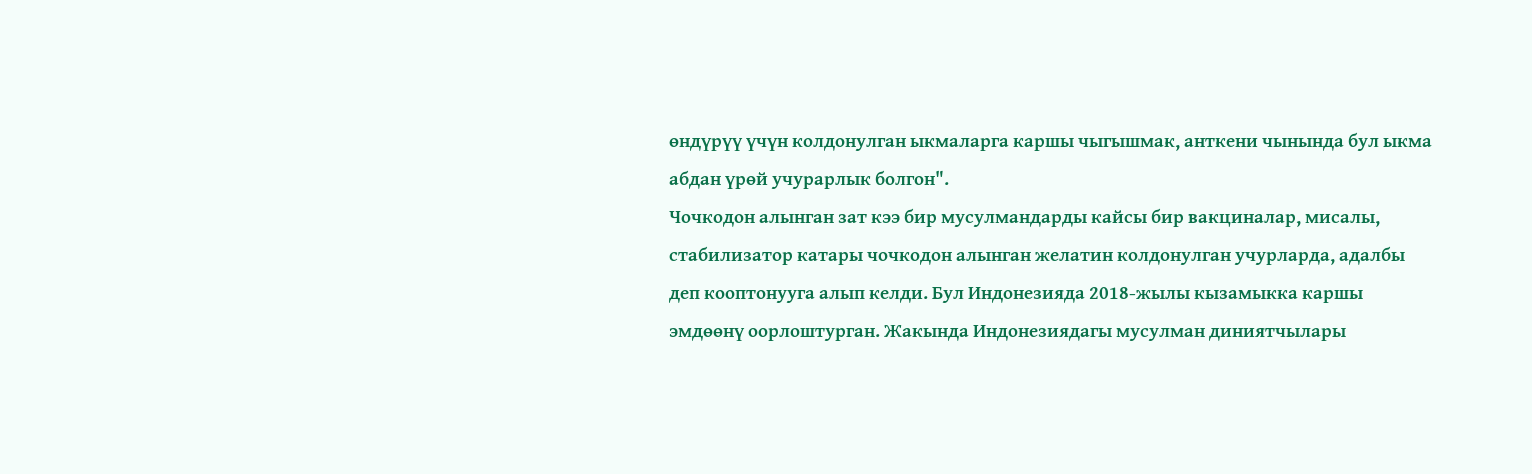өндүрүү үчүн колдонулган ыкмаларга каршы чыгышмак, анткени чынында бул ыкма абдан үрөй учурарлык болгон".
Чочкодон алынган зат кээ бир мусулмандарды кайсы бир вакциналар, мисалы, стабилизатор катары чочкодон алынган желатин колдонулган учурларда, адалбы деп кооптонууга алып келди. Бул Индонезияда 2018-жылы кызамыкка каршы эмдөөнү оорлоштурган. Жакында Индонезиядагы мусулман диниятчылары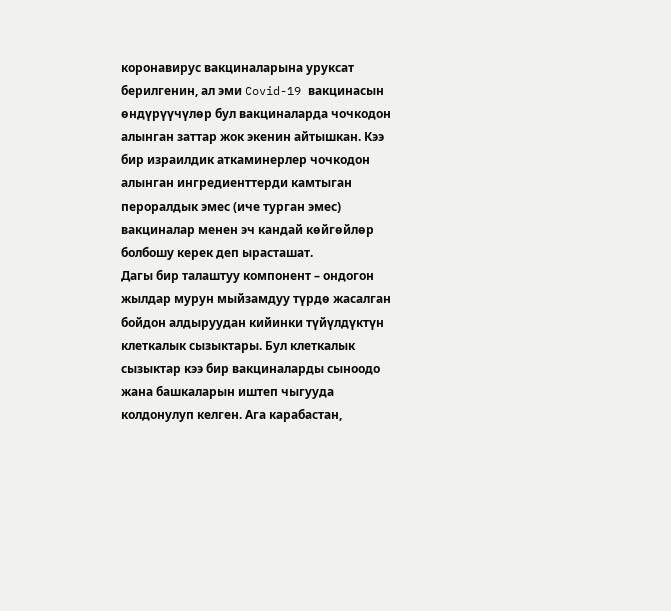коронавирус вакциналарына уруксат берилгенин, ал эми Covid-19 вакцинасын өндүрүүчүлөр бул вакциналарда чочкодон алынган заттар жок экенин айтышкан. Кээ бир израилдик аткаминерлер чочкодон алынган ингредиенттерди камтыган пероралдык эмес (иче турган эмес) вакциналар менен эч кандай көйгөйлөр болбошу керек деп ырасташат.
Дагы бир талаштуу компонент – ондогон жылдар мурун мыйзамдуу түрдө жасалган бойдон алдыруудан кийинки түйүлдүктүн клеткалык сызыктары. Бул клеткалык сызыктар кээ бир вакциналарды сыноодо жана башкаларын иштеп чыгууда колдонулуп келген. Ага карабастан,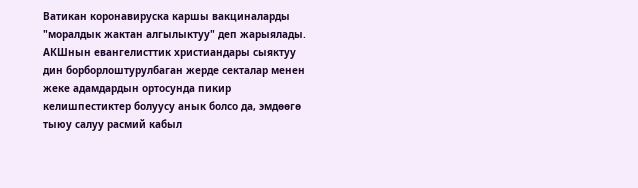Ватикан коронавируска каршы вакциналарды "моралдык жактан алгылыктуу" деп жарыялады.
АКШнын евангелисттик христиандары сыяктуу дин борборлоштурулбаган жерде секталар менен жеке адамдардын ортосунда пикир келишпестиктер болуусу анык болсо да, эмдөөгө тыюу салуу расмий кабыл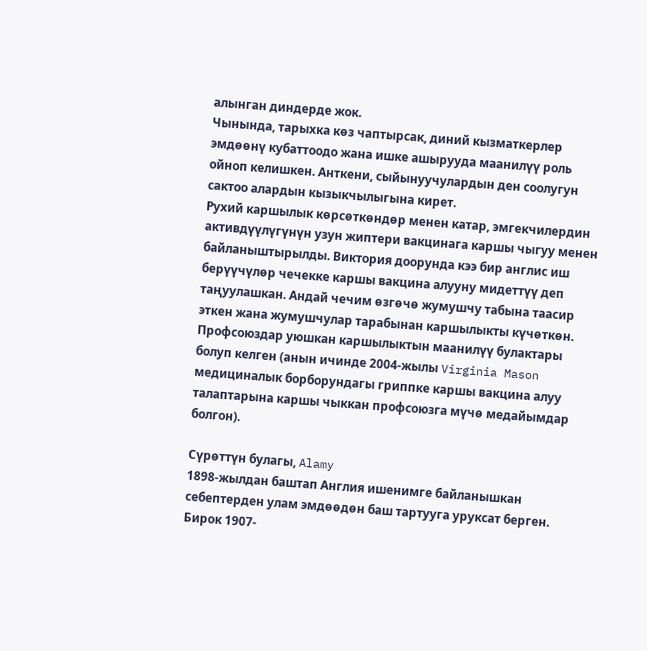алынган диндерде жок.
Чынында, тарыхка көз чаптырсак, диний кызматкерлер эмдөөнү кубаттоодо жана ишке ашырууда маанилүү роль ойноп келишкен. Анткени, сыйынуучулардын ден соолугун сактоо алардын кызыкчылыгына кирет.
Рухий каршылык көрсөткөндөр менен катар, эмгекчилердин активдүүлүгүнүн узун жиптери вакцинага каршы чыгуу менен байланыштырылды. Виктория доорунда кээ бир англис иш берүүчүлөр чечекке каршы вакцина алууну мидеттүү деп таңуулашкан. Андай чечим өзгөчө жумушчу табына таасир эткен жана жумушчулар тарабынан каршылыкты күчөткөн. Профсоюздар уюшкан каршылыктын маанилүү булактары болуп келген (анын ичинде 2004-жылы Virginia Mason медициналык борборундагы гриппке каршы вакцина алуу талаптарына каршы чыккан профсоюзга мүчө медайымдар болгон).

Сүрөттүн булагы, Alamy
1898-жылдан баштап Англия ишенимге байланышкан себептерден улам эмдөөдөн баш тартууга уруксат берген. Бирок 1907-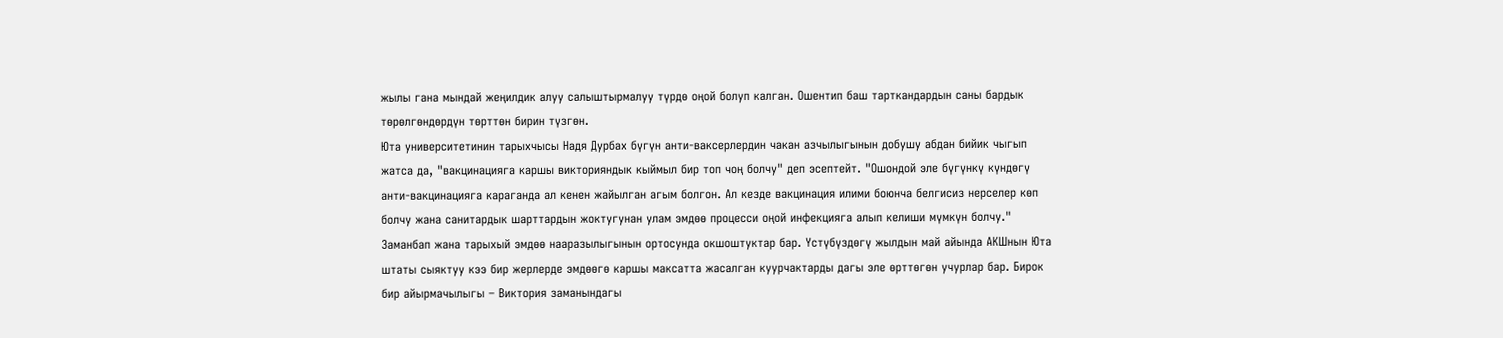жылы гана мындай жеңилдик алуу салыштырмалуу түрдө оңой болуп калган. Ошентип баш тарткандардын саны бардык төрөлгөндөрдүн төрттөн бирин түзгөн.
Юта университетинин тарыхчысы Надя Дурбах бүгүн анти-ваксерлердин чакан азчылыгынын добушу абдан бийик чыгып жатса да, "вакцинацияга каршы викторияндык кыймыл бир топ чоң болчу" деп эсептейт. "Ошондой эле бүгүнкү күндөгү анти-вакцинацияга караганда ал кенен жайылган агым болгон. Ал кезде вакцинация илими боюнча белгисиз нерселер көп болчу жана санитардык шарттардын жоктугунан улам эмдөө процесси оңой инфекцияга алып келиши мүмкүн болчу."
Заманбап жана тарыхый эмдөө нааразылыгынын ортосунда окшоштуктар бар. Үстүбүздөгү жылдын май айында АКШнын Юта штаты сыяктуу кээ бир жерлерде эмдөөгө каршы максатта жасалган куурчактарды дагы эле өрттөгөн учурлар бар. Бирок бир айырмачылыгы – Виктория заманындагы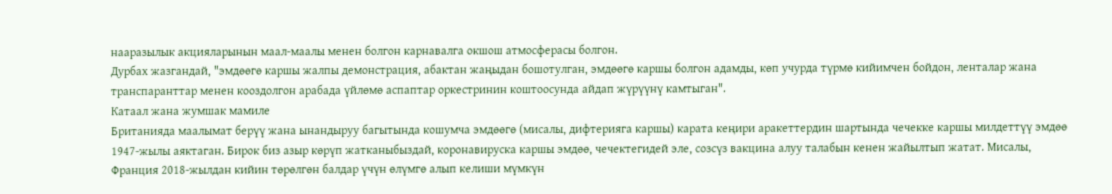нааразылык акцияларынын маал-маалы менен болгон карнавалга окшош атмосферасы болгон.
Дурбах жазгандай, "эмдөөгө каршы жалпы демонстрация, абактан жаңыдан бошотулган, эмдөөгө каршы болгон адамды, көп учурда түрмө кийимчен бойдон, ленталар жана транспаранттар менен кооздолгон арабада үйлөмө аспаптар оркестринин коштоосунда айдап жүрүүнү камтыган".
Катаал жана жумшак мамиле
Британияда маалымат берүү жана ынандыруу багытында кошумча эмдөөгө (мисалы, дифтерияга каршы) карата кеңири аракеттердин шартында чечекке каршы милдеттүү эмдөө 1947-жылы аяктаган. Бирок биз азыр көрүп жатканыбыздай, коронавируска каршы эмдөө, чечектегидей эле, созсүз вакцина алуу талабын кенен жайылтып жатат. Мисалы, Франция 2018-жылдан кийин төрөлгөн балдар үчүн өлүмгө алып келиши мүмкүн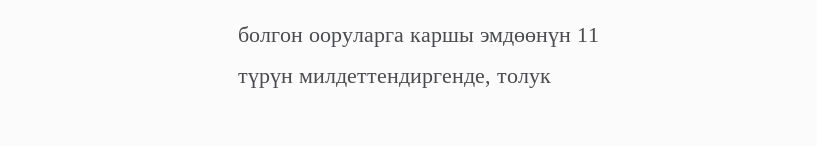болгон ооруларга каршы эмдөөнүн 11 түрүн милдеттендиргенде, толук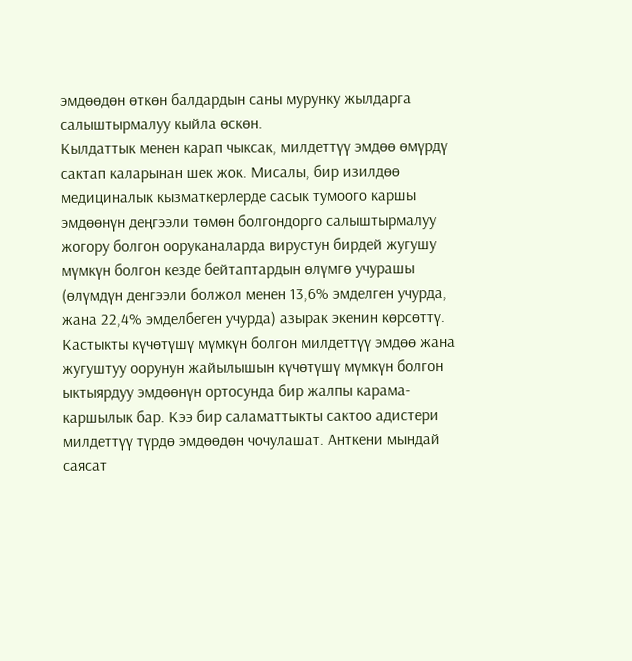эмдөөдөн өткөн балдардын саны мурунку жылдарга салыштырмалуу кыйла өскөн.
Кылдаттык менен карап чыксак, милдеттүү эмдөө өмүрдү сактап каларынан шек жок. Мисалы, бир изилдөө медициналык кызматкерлерде сасык тумоого каршы эмдөөнүн деңгээли төмөн болгондорго салыштырмалуу жогору болгон ооруканаларда вирустун бирдей жугушу мүмкүн болгон кезде бейтаптардын өлүмгө учурашы (өлүмдүн денгээли болжол менен 13,6% эмделген учурда, жана 22,4% эмделбеген учурда) азырак экенин көрсөттү.
Кастыкты күчөтүшү мүмкүн болгон милдеттүү эмдөө жана жугуштуу оорунун жайылышын күчөтүшү мүмкүн болгон ыктыярдуу эмдөөнүн ортосунда бир жалпы карама-каршылык бар. Кээ бир саламаттыкты сактоо адистери милдеттүү түрдө эмдөөдөн чочулашат. Анткени мындай саясат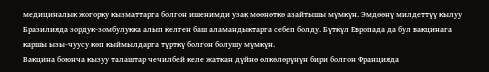медициналык жогорку кызматтарга болгон ишенимди узак мөөнөткө азайтышы мүмкүн. Эмдөөнү милдеттүү кылуу Бразилияда зордук-зомбулукка алып келген баш аламандыктарга себеп болду. Бүткүл Европада да бул вакцинага каршы ызы-чуусу көп кыймылдарга түрткү болгон болушу мүмкүн.
Вакцина боюнча кызуу талаштар чечилбей келе жаткан дүйнө өлкөлөрүнүн бири болгон Францияда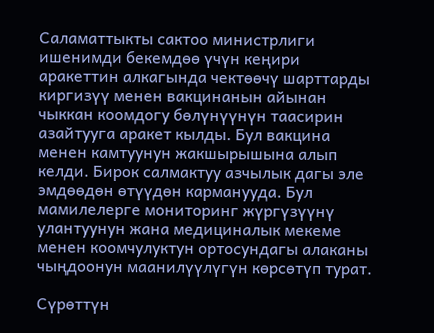Саламаттыкты сактоо министрлиги ишенимди бекемдөө үчүн кеңири аракеттин алкагында чектөөчү шарттарды киргизүү менен вакцинанын айынан чыккан коомдогу бөлүнүүнүн таасирин азайтууга аракет кылды. Бул вакцина менен камтуунун жакшырышына алып келди. Бирок салмактуу азчылык дагы эле эмдөөдөн өтүүдөн карманууда. Бул мамилелерге мониторинг жүргүзүүнү улантуунун жана медициналык мекеме менен коомчулуктун ортосундагы алаканы чыңдоонун маанилүүлүгүн көрсөтүп турат.

Сүрөттүн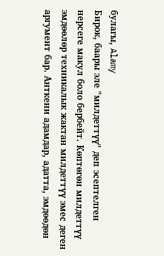булагы, Alamy
Бирок, баары эле "милдеттүү" деп эсептелген нерсеге макул боло бербейт. Көптөгөн милдеттүү эмдөөлөр техникалык жактан милдеттүү эмес деген аргумент бар. Анткени адамдар, адатта, эмдөөдөн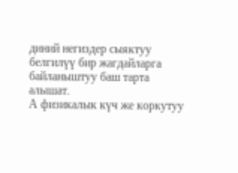диний негиздер сыяктуу белгилүү бир жагдайларга байланыштуу баш тарта алышат.
А физикалык күч же коркутуу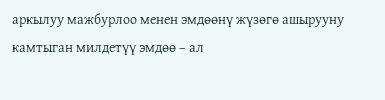аркылуу мажбурлоо менен эмдөөнү жүзөгө ашырууну камтыган милдетүү эмдөө – ал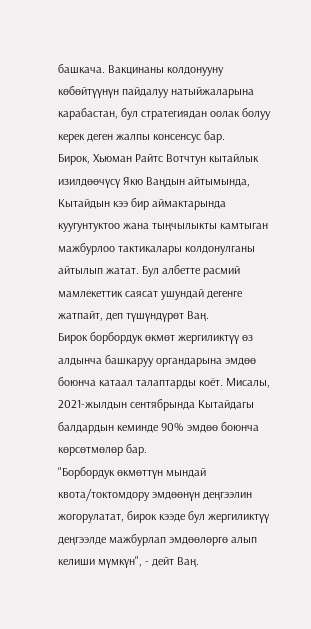башкача. Вакцинаны колдонууну көбөйтүүнүн пайдалуу натыйжаларына карабастан, бул стратегиядан оолак болуу керек деген жалпы консенсус бар.
Бирок, Хьюман Райтс Вотчтун кытайлык изилдөөчүсү Якю Ваңдын айтымында, Кытайдын кээ бир аймактарында куугунтуктоо жана тыңчылыкты камтыган мажбурлоо тактикалары колдонулганы айтылып жатат. Бул албетте расмий мамлекеттик саясат ушундай дегенге жатпайт, деп түшүндүрөт Ваң.
Бирок борбордук өкмөт жергиликтүү өз алдынча башкаруу органдарына эмдөө боюнча катаал талаптарды коёт. Мисалы, 2021-жылдын сентябрында Кытайдагы балдардын кеминде 90% эмдөө боюнча көрсөтмөлөр бар.
"Борбордук өкмөттүн мындай квота/токтомдору эмдөөнүн деңгээлин жогорулатат, бирок кээде бул жергиликтүү деңгээлде мажбурлап эмдөөлөргө алып келиши мүмкүн", - дейт Ваң.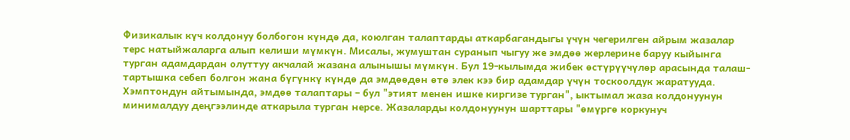Физикалык күч колдонуу болбогон күндө да, коюлган талаптарды аткарбагандыгы үчүн чегерилген айрым жазалар терс натыйжаларга алып келиши мүмкүн. Мисалы, жумуштан суранып чыгуу же эмдөө жерлерине баруу кыйынга турган адамдардан олуттуу акчалай жазана алынышы мүмкүн. Бул 19-кылымда жибек өстүрүүчүлөр арасында талаш-тартышка себеп болгон жана бүгүнкү күндө да эмдөөдөн өтө элек кээ бир адамдар үчүн тоскоолдук жаратууда.
Хэмптондун айтымында, эмдөө талаптары – бул "этият менен ишке киргизе турган", ыктымал жаза колдонуунун минималдуу деңгээлинде аткарыла турган нерсе. Жазаларды колдонуунун шарттары "өмүргө коркунуч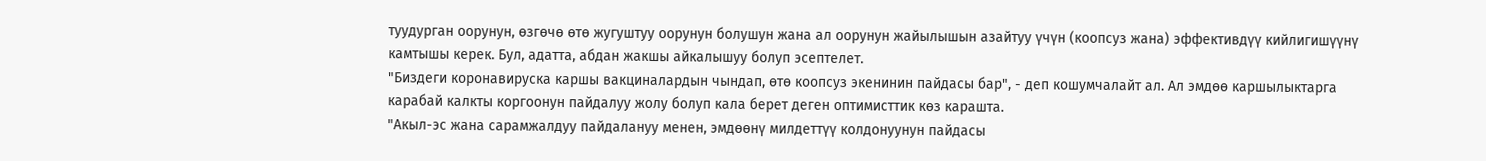туудурган оорунун, өзгөчө өтө жугуштуу оорунун болушун жана ал оорунун жайылышын азайтуу үчүн (коопсуз жана) эффективдүү кийлигишүүнү камтышы керек. Бул, адатта, абдан жакшы айкалышуу болуп эсептелет.
"Биздеги коронавируска каршы вакциналардын чындап, өтө коопсуз экенинин пайдасы бар", - деп кошумчалайт ал. Ал эмдөө каршылыктарга карабай калкты коргоонун пайдалуу жолу болуп кала берет деген оптимисттик көз карашта.
"Акыл-эс жана сарамжалдуу пайдалануу менен, эмдөөнү милдеттүү колдонуунун пайдасы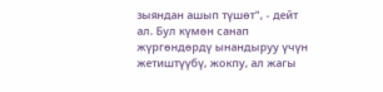зыяндан ашып түшөт", - дейт ал. Бул күмөн санап жүргөндөрдү ынандыруу үчүн жетиштүүбү, жокпу, ал жагы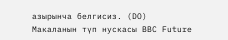азырынча белгисиз. (DO)
Макаланын түп нускасы BBC Future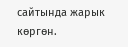сайтында жарык көргөн.